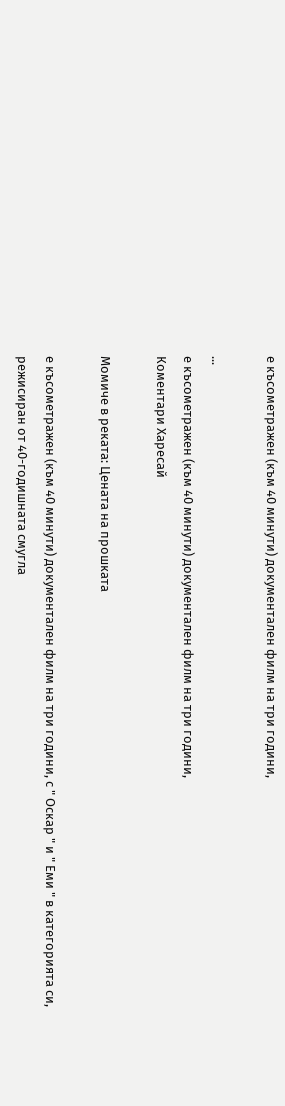е късометражен (към 40 минути) документален филм на три години,

...
е късометражен (към 40 минути) документален филм на три години,
Коментари Харесай

Момиче в реката: Цената на прошката

е късометражен (към 40 минути) документален филм на три години, с " Оскар " и " Еми " в категорията си, режисиран от 40-годишната смугла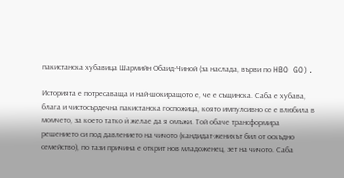пакистанска хубавица Шармийн Обаид-Чиной (за наслада, върви по HBO GO).

Историята е потресаваща и най-шокиращото е, че е същинска. Саба е хубава, блага и чистосърдечна пакистанска госпожица, която импулсивно се е влюбила в момчето, за което татко ѝ желае да я омъжи. Той обаче трансформира решението си под давлението на чичото (кандидат-женихът бил от оскъдно семейство), по тази причина е открит нов младоженец, зет на чичото. Саба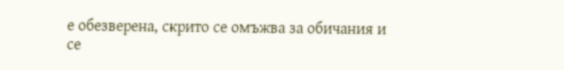е обезверена, скрито се омъжва за обичания и се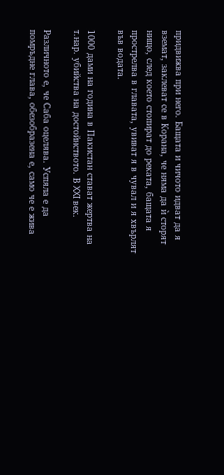придвижва при него. Бащата и чичото идват да я вземат, заклеват се в Корана, че няма да ѝ сторят нищо, след което стопират до реката, бащата я прострелва в главата, увиват я в чувал и я хвърлят във водата.

1000 дами на година в Пакистан стават жертва на т.нар. убийства на достойнството. В XXI век.

Различното е, че Саба оцелява. Успяла е да помръдне глава, обезобразена е, само че е жива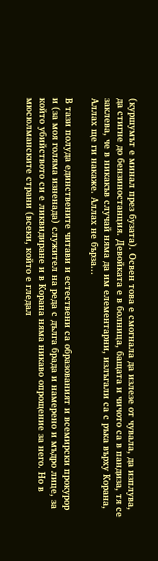(куршумът е минал през бузата). Освен това е смогнала да излезе от чувала, да изплува, да стигне до бензиностанция. Девойката е в болница, бащата и чичото са в пандиза, тя се заклева, че в никакъв случай няма да им елементарни, излъгали са с ръка върху Корана, Аллах ще ги накаже. Аллах не бърза...

В тази полуда единствените читави и естествени са образованият и всемирски прокурор и (за моя голяма изненада) служител на реда с дълга брада и намерено и мъдро лице, за който убийството си е ликвидиране и в Корана няма никаво опрощение за него. Но в мюсюлманските страни (всеки, който е гледал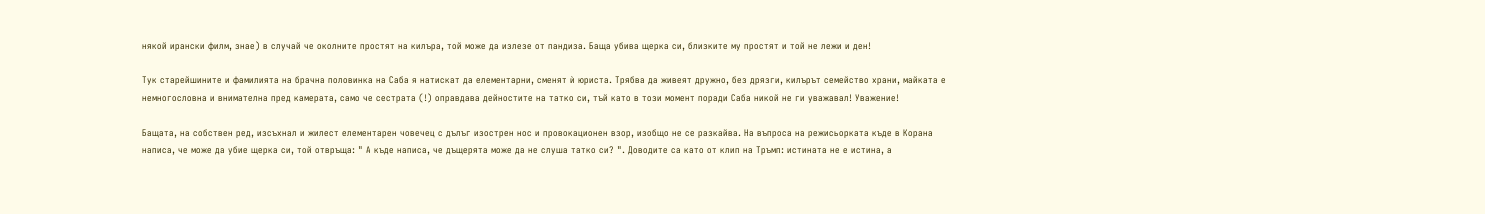някой ирански филм, знае) в случай че околните простят на килъра, той може да излезе от пандиза. Баща убива щерка си, близките му простят и той не лежи и ден!

Тук старейшините и фамилията на брачна половинка на Саба я натискат да елементарни, сменят ѝ юриста. Трябва да живеят дружно, без дрязги, килърът семейство храни, майката е немногословна и внимателна пред камерата, само че сестрата (!) оправдава дейностите на татко си, тъй като в този момент поради Саба никой не ги уважавал! Уважение!

Бащата, на собствен ред, изсъхнал и жилест елементарен човечец с дълъг изострен нос и провокационен взор, изобщо не се разкайва. На въпроса на режисьорката къде в Корана написа, че може да убие щерка си, той отвръща: " А къде написа, че дъщерята може да не слуша татко си? ". Доводите са като от клип на Тръмп: истината не е истина, а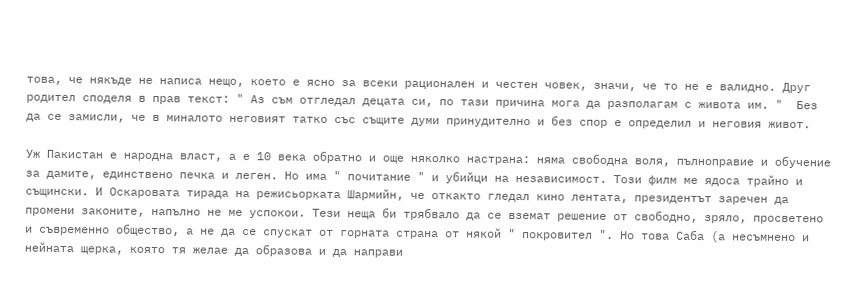това, че някъде не написа нещо, което е ясно за всеки рационален и честен човек, значи, че то не е валидно. Друг родител споделя в прав текст: " Аз съм отгледал децата си, по тази причина мога да разполагам с живота им. "  Без да се замисли, че в миналото неговият татко със същите думи принудително и без спор е определил и неговия живот.

Уж Пакистан е народна власт, а е 10 века обратно и още няколко настрана: няма свободна воля, пълноправие и обучение за дамите, единствено печка и леген. Но има " почитание " и убийци на независимост. Този филм ме ядоса трайно и същински. И Оскаровата тирада на режисьорката Шармийн, че откакто гледал кино лентата, президентът заречен да промени законите, напълно не ме успокои. Тези неща би трябвало да се вземат решение от свободно, зряло, просветено и съвременно общество, а не да се спускат от горната страна от някой " покровител ". Но това Саба (а несъмнено и нейната щерка, която тя желае да образова и да направи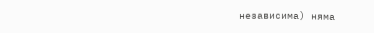независима) няма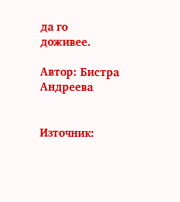да го доживее.

Автор: Бистра Андреева


Източник: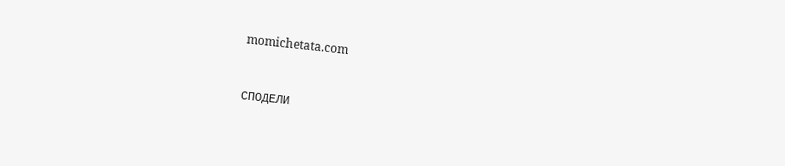momichetata.com


СПОДЕЛИ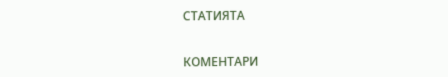СТАТИЯТА


КОМЕНТАРИ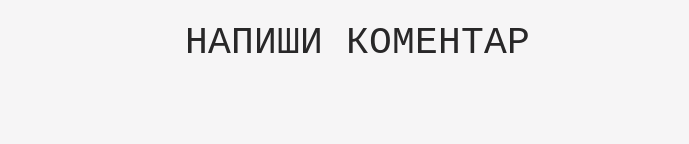НАПИШИ КОМЕНТАР